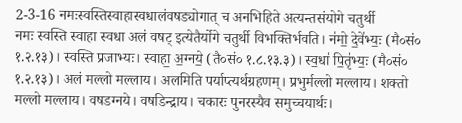2-3-16 नमःस्वस्तिस्वाहास्वधालंवषड्योगात् च अनभिहिते अत्यन्तसंयोगे चतुर्थी
नमः स्वस्ति स्वाहा स्वधा अलं वषट् इत्येतैर्योगे चतुर्थी विभक्तिर्भवति। न॑मो॒ दे॒वे॑भ्यः॒ (मै०सं० १.२.१३)। स्वस्ति प्रजाभ्यः। स्वाहा॒ अ॒ग्नये॒ (तै०सं० १.८.१३.३)। स्व॒धा॑ पि॒तृ॑भ्यः॒ (मै०सं० १.२.१३)। अलं मल्लो मल्लाय। अलमिति पर्याप्त्यर्थग्रहणम्। प्रभुर्मल्लो मल्लाय। शक्तो मल्लो मल्लाय। वषडग्नये। वषडिन्द्राय। चकारः पुनरस्यैव समुच्चयार्थः।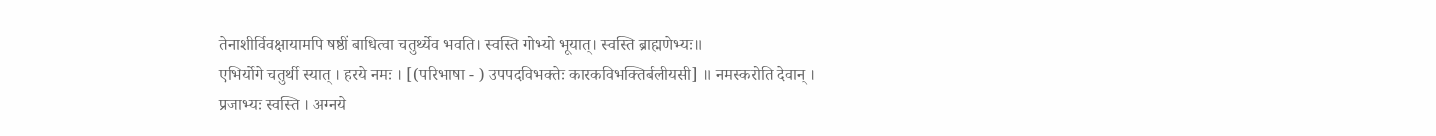तेनाशीर्विवक्षायामपि षष्ठीं बाधित्वा चतुर्थ्येव भवति। स्वस्ति गोभ्यो भूयात्। स्वस्ति ब्राह्मणेभ्यः॥
एभिर्योगे चतुर्थी स्यात् । हरये नमः । [(परिभाषा - ) उपपदविभक्तेः कारकविभक्तिर्बलीयसी] ॥ नमस्करोति देवान् । प्रजाभ्यः स्वस्ति । अग्नये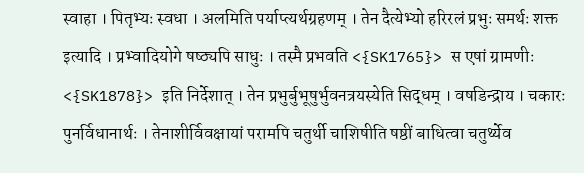स्वाहा । पितृभ्यः स्वधा । अलमिति पर्याप्त्यर्थग्रहणम् । तेन दैत्येभ्यो हरिरलं प्रभुः समर्थः शक्त इत्यादि । प्रभ्वादियोगे षष्ठ्यपि साधुः । तस्मै प्रभवति <{SK1765}> स एषां ग्रामणीः <{SK1878}> इति निर्देशात् । तेन प्रभुर्बुभूषुर्भुवनत्रयस्येति सिद्धम् । वषडिन्द्राय । चकारः पुनर्विधानार्थः । तेनाशीर्विवक्षायां परामपि चतुर्थी चाशिषीति षष्ठीं बाधित्वा चतुर्थ्येव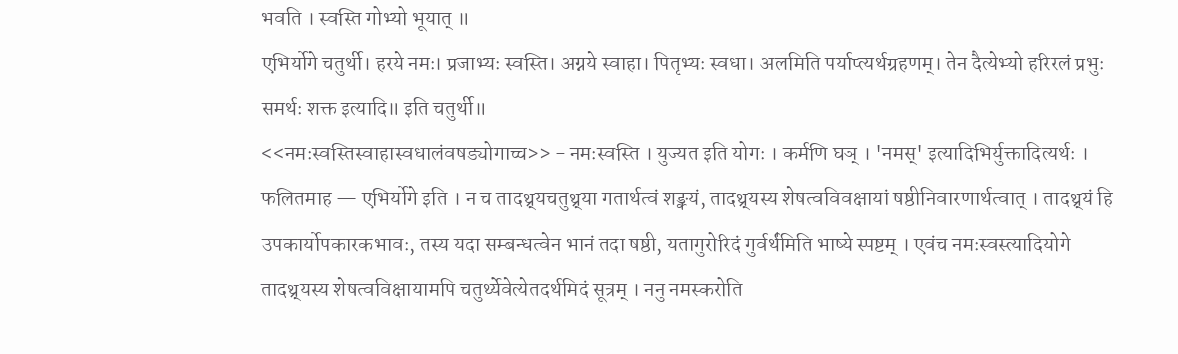भवति । स्वस्ति गोभ्यो भूयात् ॥
एभिर्योगे चतुर्थी। हरये नमः। प्रजाभ्यः स्वस्ति। अग्नये स्वाहा। पितृभ्यः स्वधा। अलमिति पर्याप्त्यर्थग्रहणम्। तेन दैत्येभ्यो हरिरलं प्रभुः समर्थः शक्त इत्यादि॥ इति चतुर्थी॥
<<नमःस्वस्तिस्वाहास्वधालंवषड्योगाच्च>> - नमःस्वस्ति । युज्यत इति योगः । कर्मणि घञ् । 'नमस्' इत्यादिभिर्युक्तादित्यर्थः । फलितमाह — एभिर्योगे इति । न च तादथ्र्यचतुथ्र्या गतार्थत्वं शङ्क्यं, तादथ्र्यस्य शेषत्वविवक्षायां षष्ठीनिवारणार्थत्वात् । तादथ्र्यं हि उपकार्योपकारकभावः, तस्य यदा सम्बन्धत्वेन भानं तदा षष्ठी, यतागुरोरिदं गुर्वर्थ॑मिति भाष्ये स्पष्टम् । एवंच नमःस्वस्त्यादियोगे तादथ्र्यस्य शेषत्वविक्षायामपि चतुर्थ्येवेत्येतदर्थमिदं सूत्रम् । ननु नमस्करोति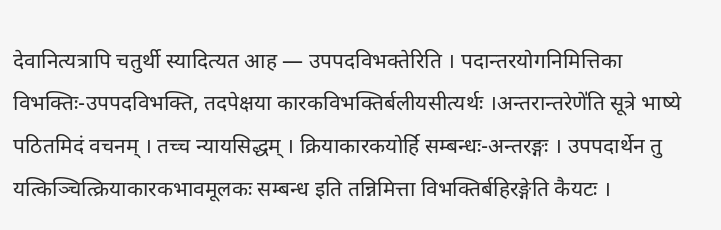देवानित्यत्रापि चतुर्थी स्यादित्यत आह — उपपदविभक्तेरिति । पदान्तरयोगनिमित्तिका विभक्तिः-उपपदविभक्ति, तदपेक्षया कारकविभक्तिर्बलीयसीत्यर्थः ।अन्तरान्तरेणे॑ति सूत्रे भाष्ये पठितमिदं वचनम् । तच्च न्यायसिद्धम् । क्रियाकारकयोर्हि सम्बन्धः-अन्तरङ्गः । उपपदार्थेन तु यत्किञ्चित्क्रियाकारकभावमूलकः सम्बन्ध इति तन्निमित्ता विभक्तिर्बहिरङ्गेति कैयटः ।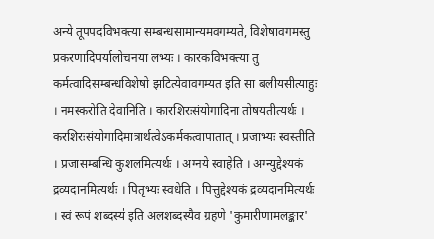अन्ये तूपपदविभक्त्या सम्बन्धसामान्यमवगम्यते, विशेषावगमस्तु प्रकरणादिपर्यालोचनया लभ्यः । कारकविभक्त्या तु कर्मत्वादिसम्बन्धविशेषो झटित्येवावगम्यत इति सा बलीयसीत्याहुः । नमस्करोति देवानिति । कारशिरःसंयोगादिना तोषयतीत्यर्थः । करशिरःसंयोगादिमात्रार्थत्वेऽकर्मकत्वापातात् । प्रजाभ्यः स्वस्तीति । प्रजासम्बन्धि कुशलमित्यर्थः । अग्नये स्वाहेति । अग्न्युद्देश्यकं द्रव्यदानमित्यर्थः । पितृभ्यः स्वधेति । पित्तुद्देश्यकं द्रव्यदानमित्यर्थः । स्वं रूपं शब्दस्य॑ इति अलशब्दस्यैव ग्रहणे 'कुमारीणामलङ्कार'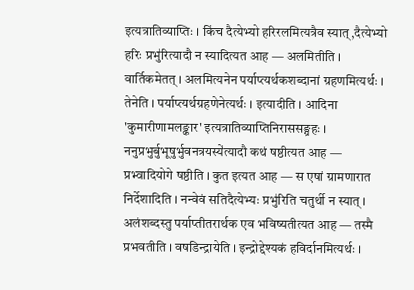इत्यत्रातिव्याप्तिः । किंच दैत्येभ्यो हरिरलमित्यत्रैव स्यात्,दैत्येभ्यो हरिः प्रभु॑रित्यादौ न स्यादित्यत आह — अलमितीति । वार्तिकमेतत् । अलमित्यनेन पर्याप्त्यर्थकशब्दानां ग्रहणमित्यर्थः । तेनेति । पर्याप्त्यर्थग्रहणेनेत्यर्थः । इत्यादीति । आदिना 'कुमारीणामलङ्कार' इत्यत्रातिव्याप्तिनिराससङ्ग्रहः । ननुप्रभुर्बुभूषुर्भुवनत्रयस्ये॑त्यादौ कथं षष्ठीत्यत आह — प्रभ्वादियोगे षष्ठीति । कुत इत्यत आह — स एषां ग्रामणारात निर्देशादिति । नन्वेवं सतिदैत्येभ्यः प्रभु॑रिति चतुर्थी न स्यात् । अलंशब्दस्तु पर्याप्तीतरार्थक एव भविष्यतीत्यत आह — तस्मै प्रभवतीति । वषडिन्द्रायेति । इन्द्रोद्देश्यकं हविर्दानमित्यर्थः ।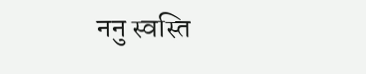ननु स्वस्ति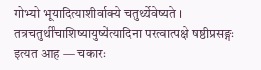गोभ्यो भूयादित्याशीर्वाक्ये चतुर्थ्येवेष्यते । तत्रचतुर्थी॑चाशिष्यायुष्ये॑त्यादिना परत्वात्पक्षे षष्ठीप्रसङ्गः इत्यत आह — चकारः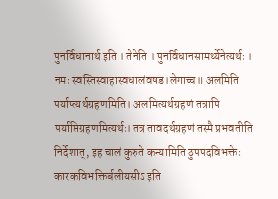पुनर्विधानार्थ इति । तेनेति । पुनर्विधानसामर्थ्येनेत्यर्थः ।
नमः स्वस्तिस्वाहास्वधालंवषड।लेगाच्च॥ अलमिति पर्याप्त्यर्थग्रहणमिति। अलमित्यर्थग्रहणं तत्रापि पर्याप्तिग्रहणमित्यर्थः। तत्र तावदर्थग्रहणं तस्मै प्रभवतीति निर्देशात्, इह चालं कुरुते कन्यामिति ठुपपदविभक्तेः कारकविभक्तिर्बलीयसीऽ इति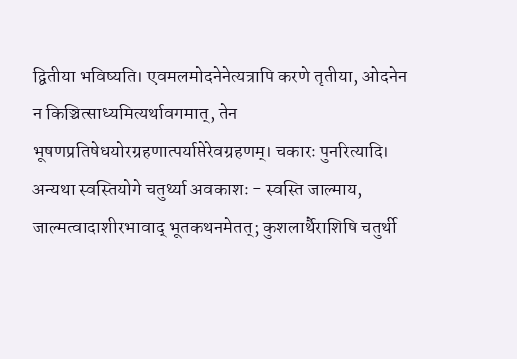द्वितीया भविष्यति। एवमलमोदनेनेत्यत्रापि करणे तृतीया, ओदनेन न किञ्चित्साध्यमित्यर्थावगमात्, तेन भूषणप्रतिषेधयोरग्रहणात्पर्याप्तेरेवग्रहणम्। चकारः पुनरित्यादि। अन्यथा स्वस्तियोगे चतुर्थ्या अवकाशः - स्वस्ति जाल्माय, जाल्मत्वादाशीरभावाद् भूतकथनमेतत्; कुशलार्थैराशिषि चतुर्थी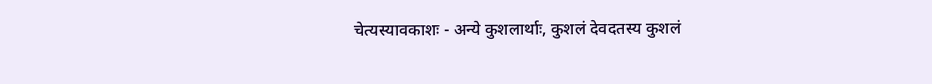चेत्यस्यावकाशः - अन्ये कुशलार्थाः, कुशलं देवदतस्य कुशलं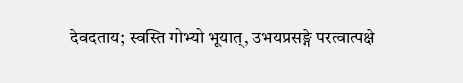देवदताय; स्वस्ति गोभ्यो भूयात्, उभयप्रसङ्गे परत्वात्पक्षे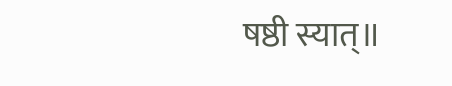षष्ठी स्यात्॥